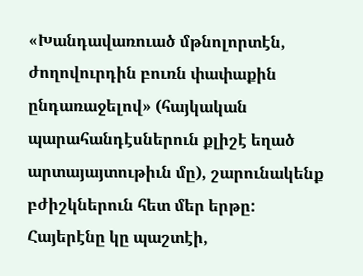«Խանդավառուած մթնոլորտէն, ժողովուրդին բուռն փափաքին ընդառաջելով» (հայկական պարահանդէսներուն քլիշէ եղած արտայայտութիւն մը), շարունակենք բժիշկներուն հետ մեր երթը:
Հայերէնը կը պաշտէի,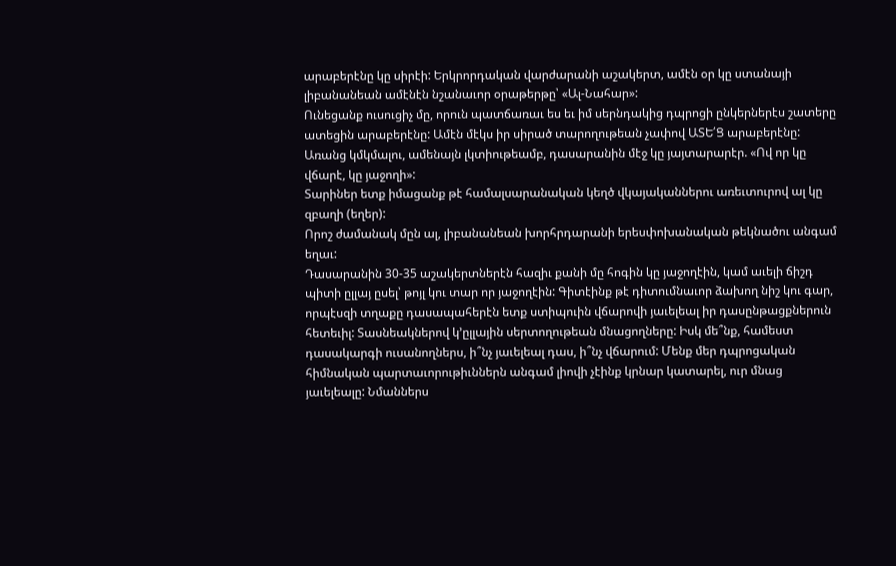արաբերէնը կը սիրէի: Երկրորդական վարժարանի աշակերտ, ամէն օր կը ստանայի լիբանանեան ամէնէն նշանաւոր օրաթերթը՝ «Ալ-Նահար»:
Ունեցանք ուսուցիչ մը, որուն պատճառաւ ես եւ իմ սերնդակից դպրոցի ընկերներէս շատերը ատեցին արաբերէնը: Ամէն մէկս իր սիրած տարողութեան չափով ԱՏԵ՛Ց արաբերէնը: Առանց կմկմալու, ամենայն լկտիութեամբ, դասարանին մէջ կը յայտարարէր. «Ով որ կը վճարէ, կը յաջողի»:
Տարիներ ետք իմացանք թէ համալսարանական կեղծ վկայականներու առեւտուրով ալ կը զբաղի (եղեր):
Որոշ ժամանակ մըն ալ, լիբանանեան խորհրդարանի երեսփոխանական թեկնածու անգամ եղաւ:
Դասարանին 30-35 աշակերտներէն հազիւ քանի մը հոգին կը յաջողէին, կամ աւելի ճիշդ պիտի ըլլայ ըսել՝ թոյլ կու տար որ յաջողէին: Գիտէինք թէ դիտումնաւոր ձախող նիշ կու գար, որպէսզի տղաքը դասապահերէն ետք ստիպուին վճարովի յաւելեալ իր դասընթացքներուն հետեւիլ: Տասնեակներով կ’ըլլային սերտողութեան մնացողները: Իսկ մե՞նք, համեստ դասակարգի ուսանողներս, ի՞նչ յաւելեալ դաս, ի՞նչ վճարում: Մենք մեր դպրոցական հիմնական պարտաւորութիւններն անգամ լիովի չէինք կրնար կատարել, ուր մնաց յաւելեալը: Նմաններս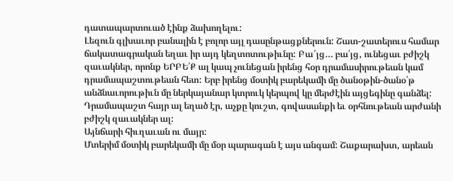դատապարտուած էինք ձախողելու:
Լեզուն գլխաւոր բանալին է բոլոր այլ դասընթացքներուն: Շատ-շատերուս համար ճակատագրական եղաւ իր այդ կեղտոտութիւնը: Բա՜յց… բա՛յց, ունեցաւ բժիշկ զաւակներ, որոնք ԵՐԲԵ՛Ք ալ կապ չունեցան իրենց հօր դրամասիրութեան կամ դրամապաշտութեան հետ: Երբ իրենց մօտիկ բարեկամի մը ծանօթին-ծանօ՛թ անձնաւորութիւն մը ներկայանար կտրուկ կերպով կը մերժէին այցեգինը գանձել:
Դրամապաշտ հայր ալ եղած էր, աչքը կուշտ, գովասանքի եւ օրհնութեան արժանի բժիշկ զաւակներ ալ:
Այնճարի հիւղաւան ու մայր:
Մտերիմ մօտիկ բարեկամի մը մօր պարագան է այս անգամ: Շաքարախտ, արեան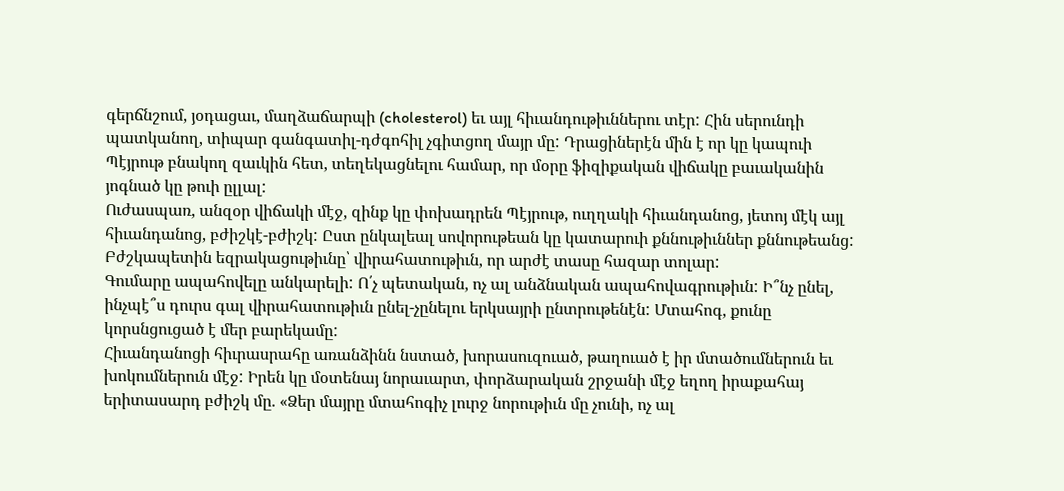գերճնշում, յօդացաւ, մաղձաճարպի (cholesterol) եւ այլ հիւանդութիւններու տէր: Հին սերունդի պատկանող, տիպար գանգատիլ-դժգոհիլ չգիտցող մայր մը: Դրացիներէն մին է որ կը կապուի Պէյրութ բնակող զաւկին հետ, տեղեկացնելու համար, որ մօրը ֆիզիքական վիճակը բաւականին յոգնած կը թուի ըլլալ:
Ուժասպառ, անզօր վիճակի մէջ, զինք կը փոխադրեն Պէյրութ, ուղղակի հիւանդանոց, յետոյ մէկ այլ հիւանդանոց, բժիշկէ-բժիշկ: Ըստ ընկալեալ սովորութեան կը կատարուի քննութիւններ քննութեանց: Բժշկապետին եզրակացութիւնը՝ վիրահատութիւն, որ արժէ տասը հազար տոլար:
Գումարը ապահովելը անկարելի: Ո՛չ պետական, ոչ ալ անձնական ապահովագրութիւն: Ի՞նչ ընել, ինչպէ՞ս դուրս գալ վիրահատութիւն ընել-չընելու երկսայրի ընտրութենէն: Մտահոգ, քունը կորսնցուցած է մեր բարեկամը:
Հիւանդանոցի հիւրասրահը առանձինն նստած, խորասուզուած, թաղուած է իր մտածումներուն եւ խոկումներուն մէջ: Իրեն կը մօտենայ նորաւարտ, փորձարական շրջանի մէջ եղող իրաքահայ երիտասարդ բժիշկ մը. «Ձեր մայրը մտահոգիչ լուրջ նորութիւն մը չունի, ոչ ալ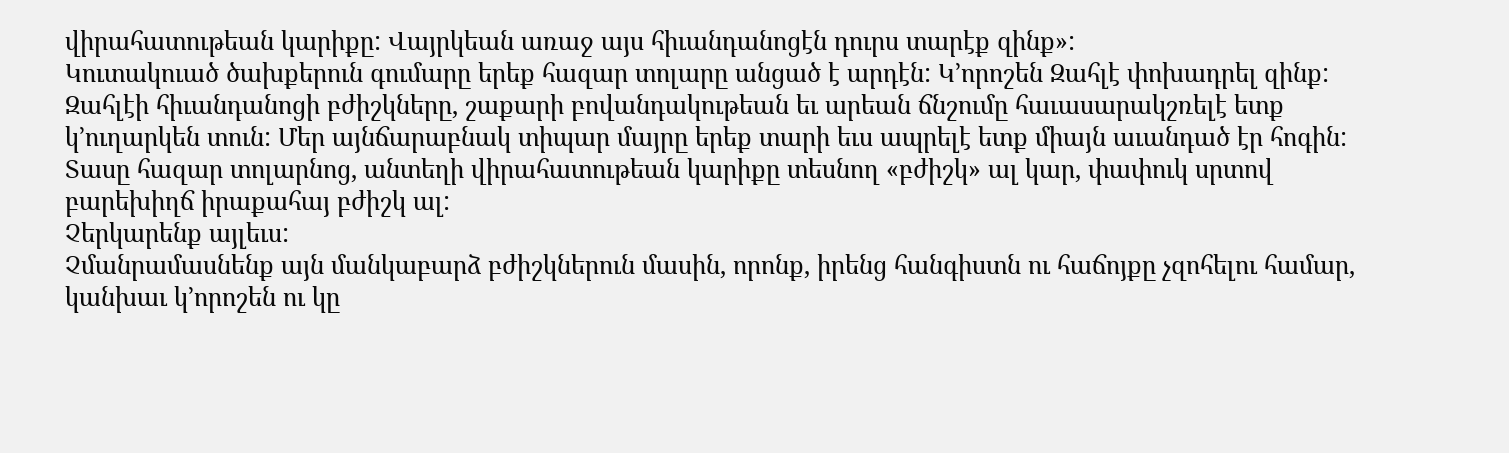վիրահատութեան կարիքը: Վայրկեան առաջ այս հիւանդանոցէն դուրս տարէք զինք»:
Կուտակուած ծախքերուն գումարը երեք հազար տոլարը անցած է արդէն: Կ’որոշեն Զահլէ փոխադրել զինք: Զահլէի հիւանդանոցի բժիշկները, շաքարի բովանդակութեան եւ արեան ճնշումը հաւասարակշռելէ ետք կ’ուղարկեն տուն: Մեր այնճարաբնակ տիպար մայրը երեք տարի եւս ապրելէ ետք միայն աւանդած էր հոգին:
Տասը հազար տոլարնոց, անտեղի վիրահատութեան կարիքը տեսնող «բժիշկ» ալ կար, փափուկ սրտով բարեխիղճ իրաքահայ բժիշկ ալ:
Չերկարենք այլեւս:
Չմանրամասնենք այն մանկաբարձ բժիշկներուն մասին, որոնք, իրենց հանգիստն ու հաճոյքը չզոհելու համար, կանխաւ կ’որոշեն ու կը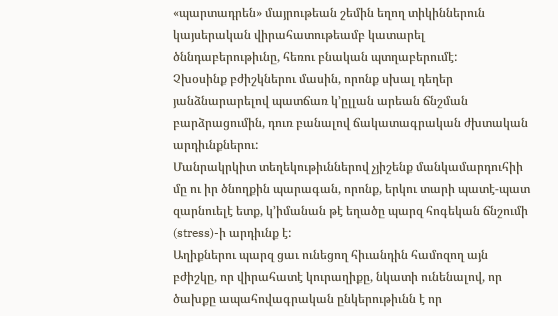«պարտադրեն» մայրութեան շեմին եղող տիկիններուն կայսերական վիրահատութեամբ կատարել ծննդաբերութիւնը, հեռու բնական պտղաբերումէ:
Չխօսինք բժիշկներու մասին, որոնք սխալ դեղեր յանձնարարելով պատճառ կ’ըլլան արեան ճնշման բարձրացումին, դուռ բանալով ճակատագրական ժխտական արդիւնքներու:
Մանրակրկիտ տեղեկութիւններով չյիշենք մանկամարդուհիի մը ու իր ծնողքին պարագան, որոնք, երկու տարի պատէ-պատ զարնուելէ ետք, կ’իմանան թէ եղածը պարզ հոգեկան ճնշումի (stress)-ի արդիւնք է:
Աղիքներու պարզ ցաւ ունեցող հիւանդին համոզող այն բժիշկը, որ վիրահատէ կուրաղիքը, նկատի ունենալով, որ ծախքը ապահովագրական ընկերութիւնն է որ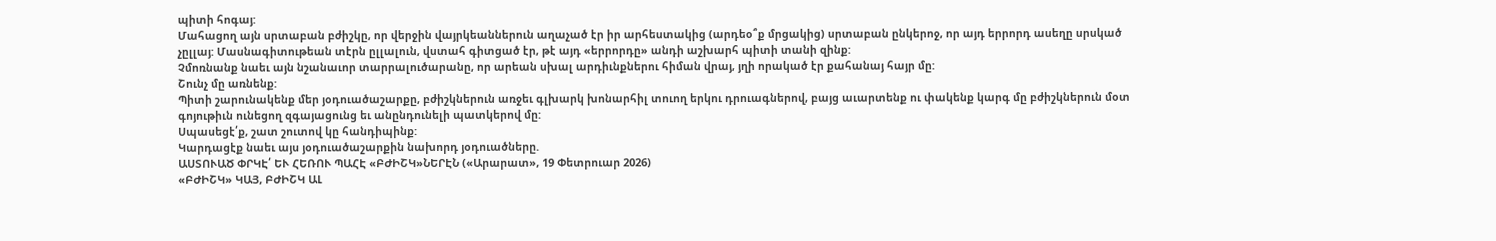պիտի հոգայ:
Մահացող այն սրտաբան բժիշկը, որ վերջին վայրկեաններուն աղաչած էր իր արհեստակից (արդեօ՞ք մրցակից) սրտաբան ընկերոջ, որ այդ երրորդ ասեղը սրսկած չըլլայ: Մասնագիտութեան տէրն ըլլալուն, վստահ գիտցած էր, թէ այդ «երրորդը» անդի աշխարհ պիտի տանի զինք:
Չմոռնանք նաեւ այն նշանաւոր տարրալուծարանը, որ արեան սխալ արդիւնքներու հիման վրայ, յղի որակած էր քահանայ հայր մը:
Շունչ մը առնենք:
Պիտի շարունակենք մեր յօդուածաշարքը, բժիշկներուն առջեւ գլխարկ խոնարհիլ տուող երկու դրուագներով, բայց աւարտենք ու փակենք կարգ մը բժիշկներուն մօտ գոյութիւն ունեցող զգայացունց եւ անընդունելի պատկերով մը:
Սպասեցէ՛ք, շատ շուտով կը հանդիպինք:
Կարդացէք նաեւ այս յօդուածաշարքին նախորդ յօդուածները.
ԱՍՏՈՒԱԾ ՓՐԿԷ՛ ԵՒ ՀԵՌՈՒ ՊԱՀԷ «ԲԺԻՇԿ»ՆԵՐԷՆ («Արարատ», 19 Փետրուար 2026)
«ԲԺԻՇԿ» ԿԱՅ, ԲԺԻՇԿ ԱԼ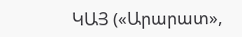ԿԱՅ («Արարատ»,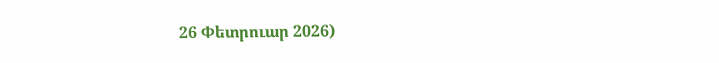26 Փետրուար 2026)